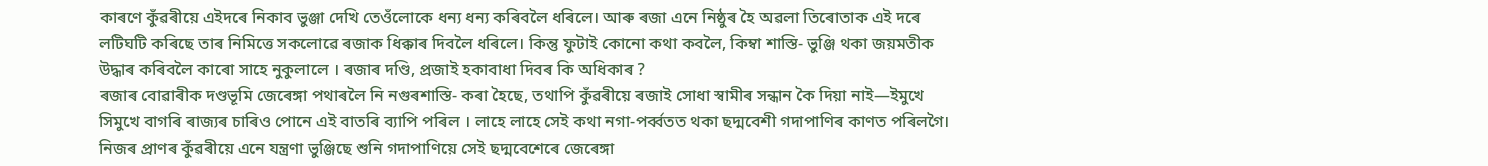কাৰণে কুঁৱৰীয়ে এইদৰে নিকাব ভুঞ্জা দেখি তেওঁলোকে ধন্য ধন্য কৰিবলৈ ধৰিলে। আৰু ৰজা এনে নিষ্ঠুৰ হৈ অৱলা তিৰোতাক এই দৰে লটিঘটি কৰিছে তাৰ নিমিত্তে সকলোৱে ৰজাক ধিক্কাৰ দিবলৈ ধৰিলে। কিন্তু ফুটাই কোনো কথা কবলৈ, কিম্বা শাস্তি- ভুঞ্জি থকা জয়মতীক উদ্ধাৰ কৰিবলৈ কাৰো সাহে নুকুলালে । ৰজাৰ দণ্ডি, প্রজাই হকাবাধা দিবৰ কি অধিকাৰ ?
ৰজাৰ বোৱাৰীক দণ্ডভূমি জেৰেঙ্গা পথাৰলৈ নি নগুৰশাস্তি- কৰা হৈছে, তথাপি কুঁৱৰীয়ে ৰজাই সোধা স্বামীৰ সন্ধান কৈ দিয়া নাই—ইমুখে সিমুখে বাগৰি ৰাজ্যৰ চাৰিও পোনে এই বাতৰি ব্যাপি পৰিল । লাহে লাহে সেই কথা নগা-পৰ্ব্বতত থকা ছদ্মবেশী গদাপাণিৰ কাণত পৰিলগৈ। নিজৰ প্ৰাণৰ কুঁৱৰীয়ে এনে যন্ত্রণা ভুঞ্জিছে শুনি গদাপাণিয়ে সেই ছদ্মবেশেৰে জেৰেঙ্গা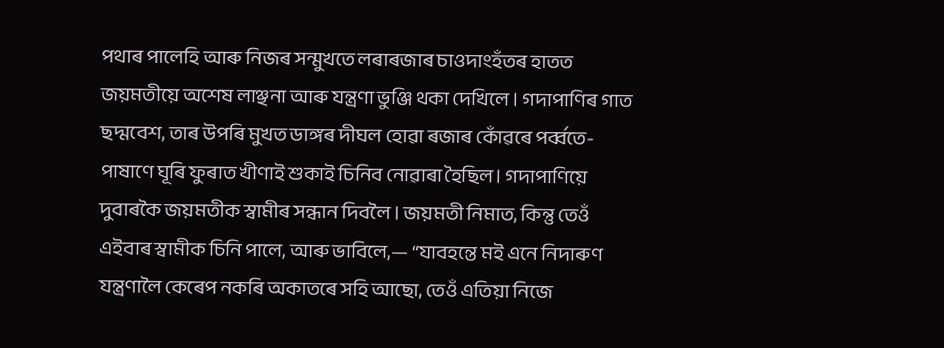পথাৰ পালেহি আৰু নিজৰ সন্মুখতে লৰাৰজাৰ চাওদাংহঁতৰ হাতত জয়মতীয়ে অশেষ লাঞ্ছনা আৰু যন্ত্রণা ভুঞ্জি থকা দেখিলে । গদাপাণিৰ গাত ছদ্মবেশ, তাৰ উপৰি মুখত ডাঙ্গৰ দীঘল হোৱা ৰজাৰ কোঁৱৰে পৰ্ব্বতে-পাষাণে ঘূৰি ফুৰাত খীণাই শুকাই চিনিব নোৱাৰা হৈছিল। গদাপাণিয়ে দুবাৰকৈ জয়মতীক স্বামীৰ সন্ধান দিবলৈ । জয়মতী নিমাত, কিন্তু তেওঁ এইবাৰ স্বামীক চিনি পালে, আৰু ভাবিলে,— “যাবহন্তে মই এনে নিদাৰুণ যন্ত্রণালৈ কেৰেপ নকৰি অকাতৰে সহি আছো, তেওঁ এতিয়া নিজে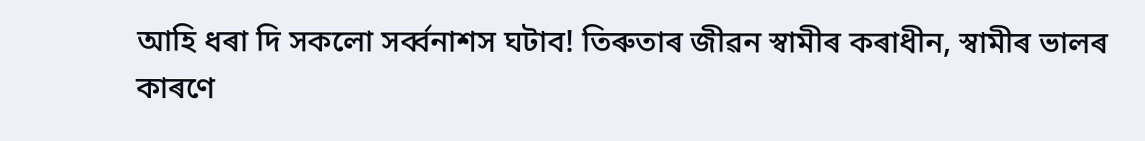আহি ধৰা দি সকলো সৰ্ব্বনাশস ঘটাব! তিৰুতাৰ জীৱন স্বামীৰ কৰাধীন, স্বামীৰ ভালৰ কাৰণে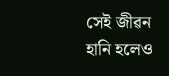সেই জীৱন হানি হলেও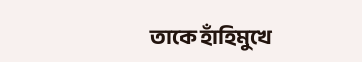তাকে হাঁহিমুখে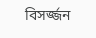বিসর্জ্জন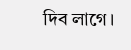দিব লাগে।